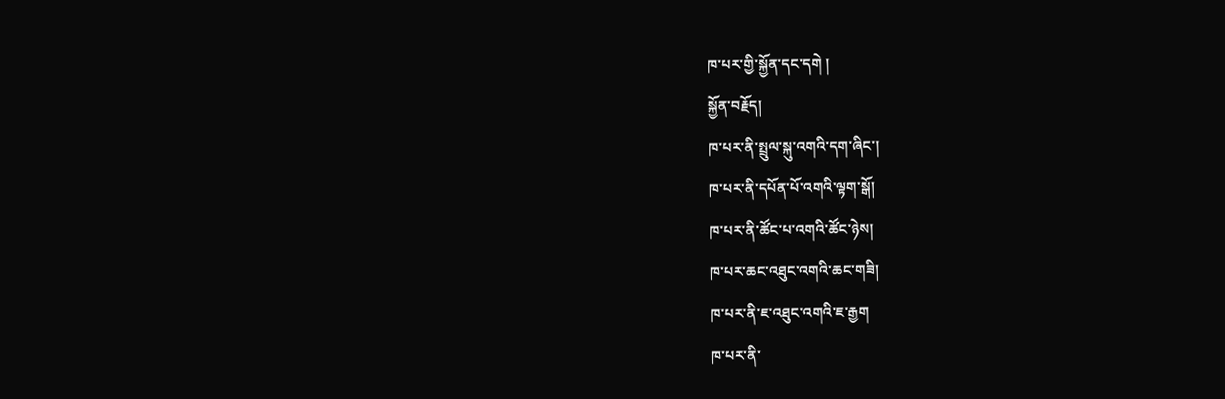ཁ་པར་གྱི་སྐྱོན་དང་དགེ །
སྐྱོན་བརྗོད།
ཁ་པར་ནི་སྤྲུལ་སྐུ་འགའི་དག་ཞིང་།
ཁ་པར་ནི་དཔོན་པོ་འགའི་ལྟག་སྒོ།
ཁ་པར་ནི་ཚོང་པ་འགའི་ཚོང་ཉེས།
ཁ་པར་ཆང་འཐུང་འགའི་ཆང་གཟི།
ཁ་པར་ནི་ཇ་འཐུང་འགའི་ཇ་རྒྱག
ཁ་པར་ནི་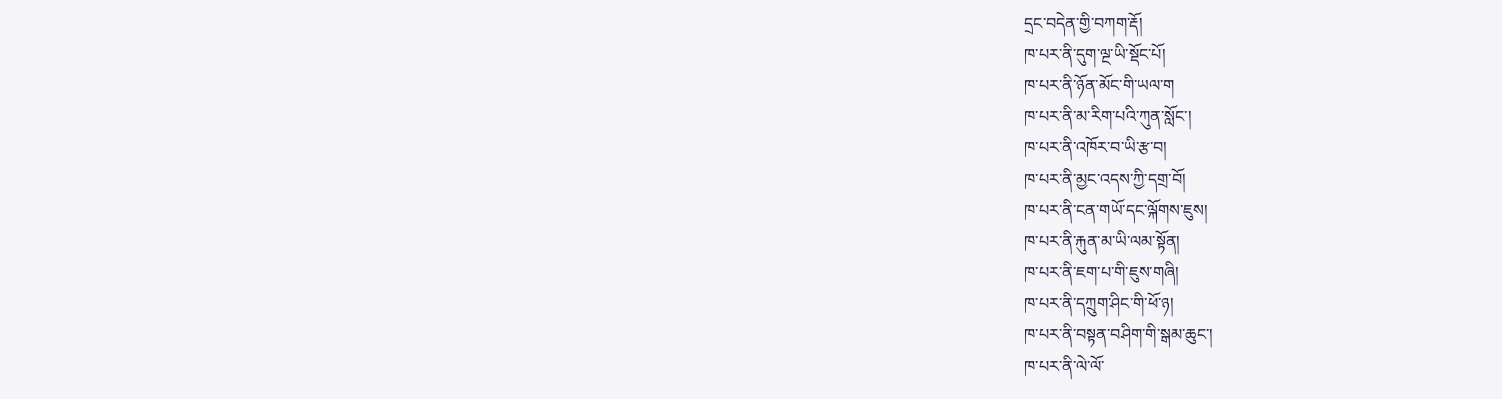དྲང་བདེན་གྱི་བཀག་རྡོ།
ཁ་པར་ནི་དུག་ལྔ་ཡི་སྡོང་པོ།
ཁ་པར་ནི་ཉོན་མོང་གི་ཡལ་ག
ཁ་པར་ནི་མ་རིག་པའི་ཀུན་སློང་།
ཁ་པར་ནི་འཁོར་བ་ཡི་རྩ་བ།
ཁ་པར་ནི་མྱང་འདས་ཀྱི་དགྲ་བོ།
ཁ་པར་ནི་ངན་གཡོ་དང་ལྐོགས་ཇུས།
ཁ་པར་ནི་རྐུན་མ་ཡི་ལམ་སྟོན།
ཁ་པར་ནི་ཇག་པ་གི་ཇུས་གཞི།
ཁ་པར་ནི་དཀྲུག་ཤིང་གི་ཕོ་ཉ།
ཁ་པར་ནི་བསྟན་བཤིག་གི་སྒམ་ཆུང་།
ཁ་པར་ནི་ལེ་ལོ་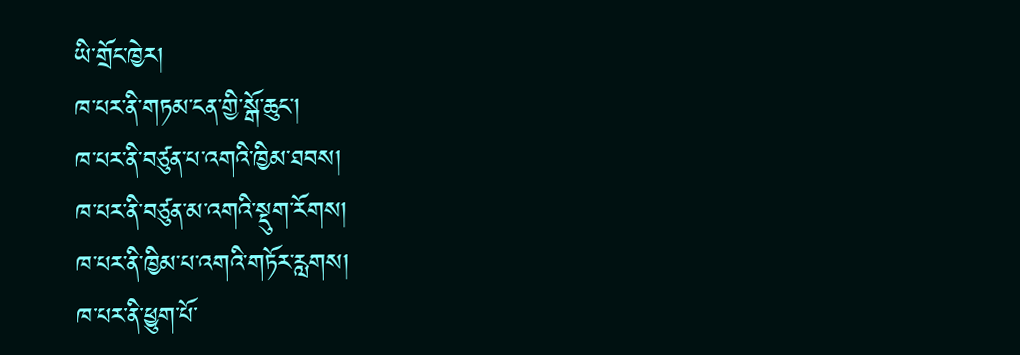ཡི་གྲོང་ཁྱེར།
ཁ་པར་ནི་གཏམ་ངན་གྱི་སྒོ་ཆུང་།
ཁ་པར་ནི་བཙུན་པ་འགའི་ཁྱིམ་ཐབས།
ཁ་པར་ནི་བཙུན་མ་འགའི་སྡུག་རོགས།
ཁ་པར་ནི་ཁྱིམ་པ་འགའི་གཏོར་རླགས།
ཁ་པར་ནི་ཕྱུག་པོ་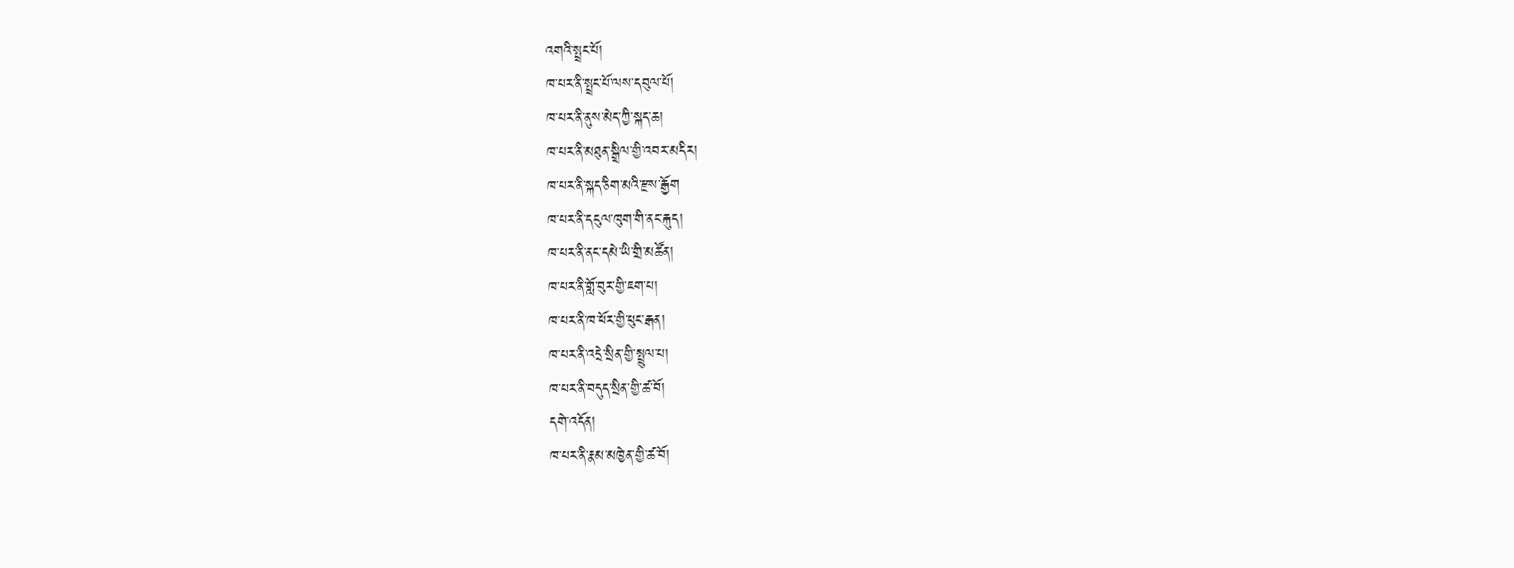འགའི་སྤྲང་པོ།
ཁ་པར་ནི་སྤྲང་པོ་ལས་དབུལ་པོ།
ཁ་པར་ནི་ནུས་མེད་ཀྱི་སྐད་ཆ།
ཁ་པར་ནི་མཐུན་སྒྲིལ་གྱི་འབར་མདིར།
ཁ་པར་ནི་སྐད་ཅིག་མའི་རྫས་རྒྱོག
ཁ་པར་ནི་དངུལ་ཁུག་གི་ནང་རྐུད།
ཁ་པར་ནི་ནང་དམེ་ཡི་གྲི་མཚོན།
ཁ་པར་ནི་གློ་བུར་གྱི་ཇག་པ།
ཁ་པར་ནི་ཁ་ཕོར་གྱི་ཕུང་རྒན།
ཁ་པར་ནི་འདྲེ་སྲིན་གྱི་སྤྲུལ་པ།
ཁ་པར་ནི་བདུད་སྲིན་གྱི་ཚ་བོ།
དགེ་འདོན།
ཁ་པར་ནི་རྣམ་མཁྱེན་གྱི་ཚ་བོ།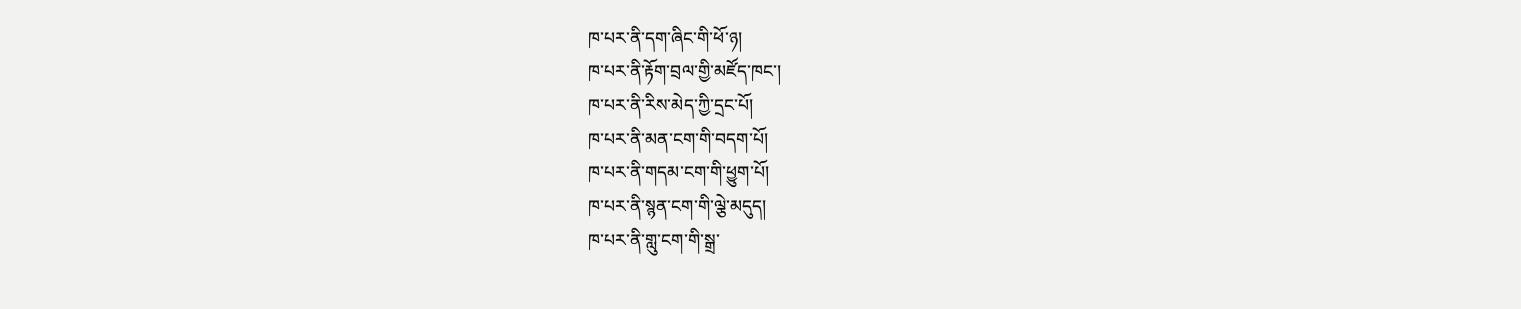ཁ་པར་ནི་དག་ཞིང་གི་ཕོ་ཉ།
ཁ་པར་ནི་རྟོག་བྲལ་གྱི་མཛོད་ཁང་།
ཁ་པར་ནི་རིས་མེད་ཀྱི་དྲང་པོ།
ཁ་པར་ནི་མན་ངག་གི་བདག་པོ།
ཁ་པར་ནི་གདམ་ངག་གི་ཕྱུག་པོ།
ཁ་པར་ནི་སྙན་ངག་གི་ལྕེ་མདུད།
ཁ་པར་ནི་གླུ་ངག་གི་སྒྲ་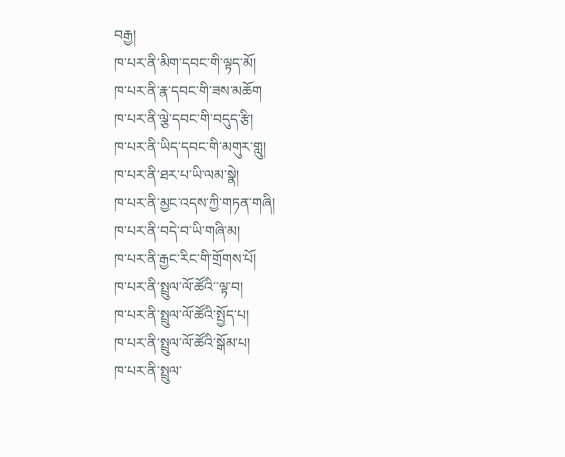བརྒྱ།
ཁ་པར་ནི་མིག་དབང་གི་ལྟད་མོ།
ཁ་པར་ནི་རྣ་དབང་གི་ཟས་མཆོག
ཁ་པར་ནི་ལྕེ་དབང་གི་བདུད་རྩི།
ཁ་པར་ནི་ཡིད་དབང་གི་མགུར་གླུ།
ཁ་པར་ནི་ཐར་པ་ཡི་ལམ་སྣེ།
ཁ་པར་ནི་མྱང་འདས་ཀྱི་གཏན་གཞི།
ཁ་པར་ནི་བདེ་བ་ཡི་གཞི་མ།
ཁ་པར་ནི་རྒྱང་རིང་གི་གྲོགས་པོ།
ཁ་པར་ནི་སྤྲུལ་ལོ་ཚོའི་་ལྟ་བ།
ཁ་པར་ནི་སྤྲུལ་ལོ་ཚོའི་སྤྱོད་པ།
ཁ་པར་ནི་སྤྲུལ་ལོ་ཚོའི་སྒོམ་པ།
ཁ་པར་ནི་སྤྲུལ་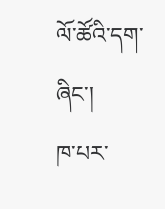ལོ་ཚོའི་དག་ཞིང་།
ཁ་པར་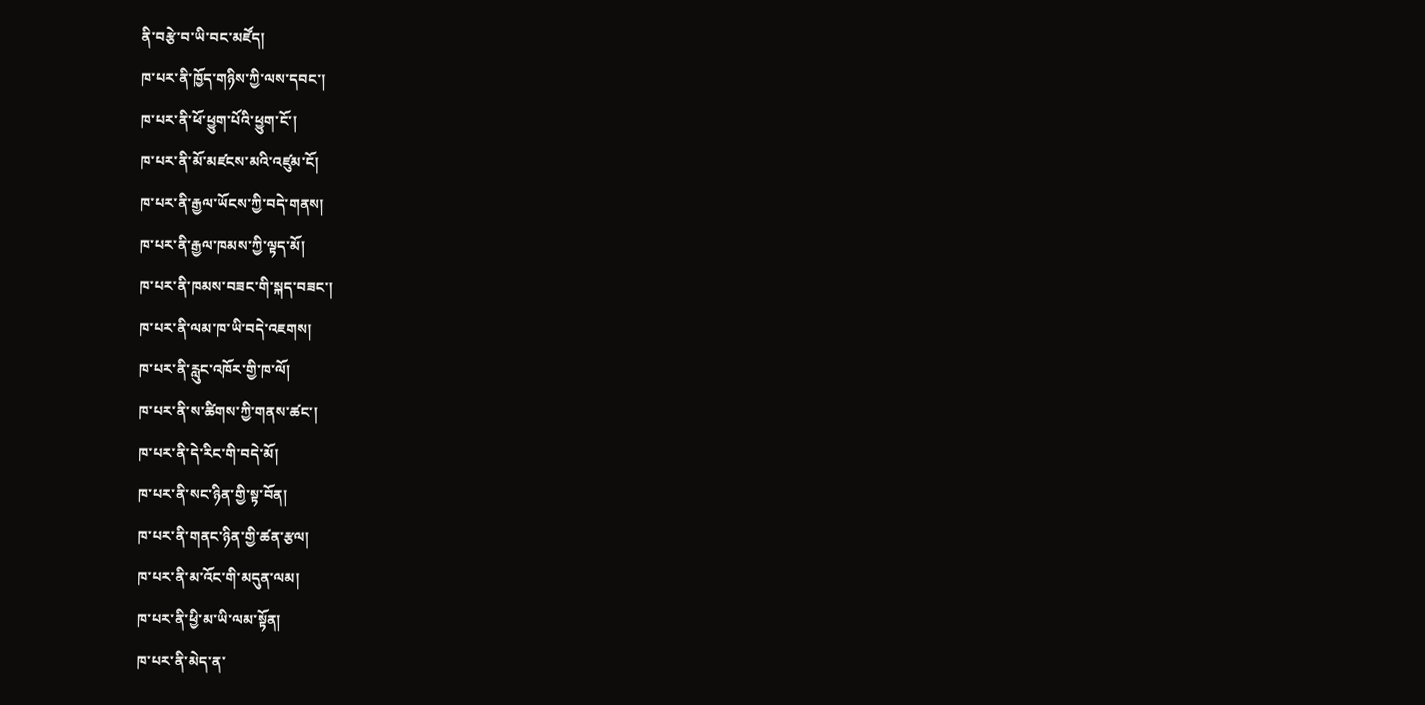ནི་བརྩེ་བ་ཡི་བང་མཛོད།
ཁ་པར་ནི་ཁྱོད་གཉིས་ཀྱི་ལས་དབང་།
ཁ་པར་ནི་ཕོ་ཕྱུག་པོའི་ཕྱུག་ངོ་།
ཁ་པར་ནི་མོ་མཛངས་མའི་འཛུམ་ངོ།
ཁ་པར་ནི་རྒྱལ་ཡོངས་ཀྱི་བདེ་གནས།
ཁ་པར་ནི་རྒྱལ་ཁམས་ཀྱི་ལྟད་མོ།
ཁ་པར་ནི་ཁམས་བཟང་གི་སྐད་བཟང་།
ཁ་པར་ནི་ལམ་ཁ་ཡི་བདེ་འཇགས།
ཁ་པར་ནི་རླུང་འཁོར་གྱི་ཁ་ལོ།
ཁ་པར་ནི་ས་ཚིགས་ཀྱི་གནས་ཚང་།
ཁ་པར་ནི་དེ་རིང་གི་བདེ་མོ།
ཁ་པར་ནི་སང་ཉིན་གྱི་སྟ་བོན།
ཁ་པར་ནི་གནང་ཉིན་གྱི་ཚན་རྩལ།
ཁ་པར་ནི་མ་འོང་གི་མདུན་ལམ།
ཁ་པར་ནི་ཕྱི་མ་ཡི་ལམ་སྟོན།
ཁ་པར་ནི་མེད་ན་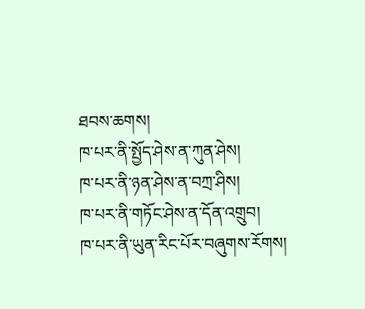ཐབས་ཆགས།
ཁ་པར་ནི་སྤྱོད་ཤེས་ན་ཀུན་ཤེས།
ཁ་པར་ནི་ཉན་ཤེས་ན་བཀྲ་ཤིས།
ཁ་པར་ནི་གཏོང་ཤེས་ན་དོན་འགྲུབ།
ཁ་པར་ནི་ཡུན་རིང་པོར་བཞུགས་རོགས།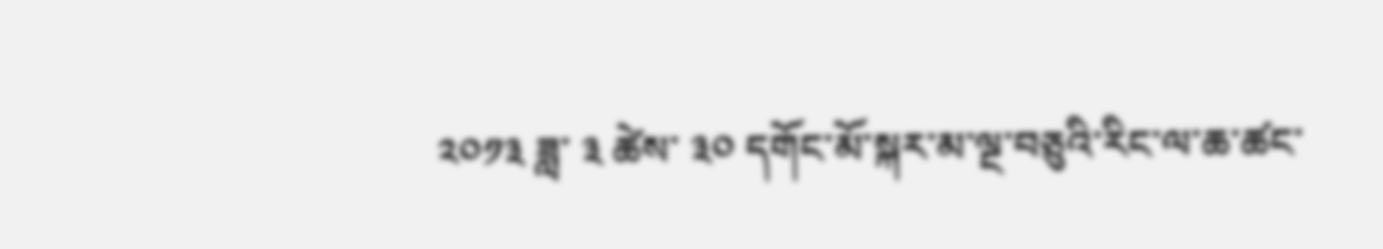༢༠༡༣ ཟླ་ ༣ ཚེས་ ༣༠ དགོང་མོ་སྐར་མ་ལྔ་བཅུའི་རིང་ལ་ཆ་ཚང་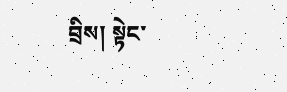བྲིས། སྟེང་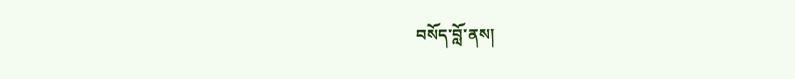བསོད་བློ་ནས།